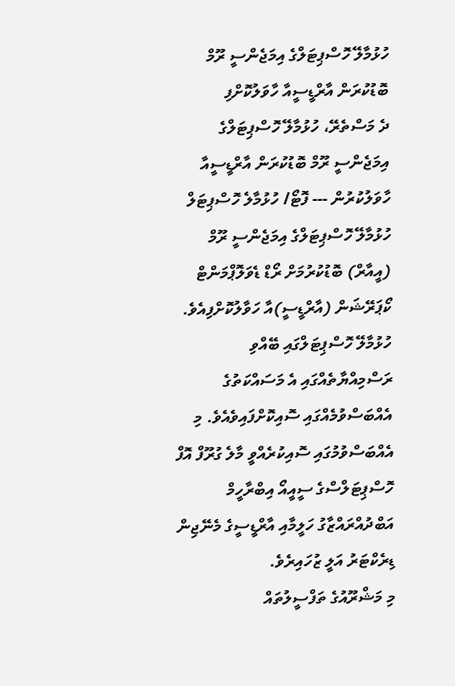ހުޅުމާލޭ ހޮސްޕިޓަލްގެ އިމަޖެންސީ ރޫމް ބޮޑުކުރަން އާރްޑީސީއާ ހާވަލުކޮށްފި
ދެ މަސްތެރޭ، ހުޅުމާލޭ ހޮސްޕިޓަލްގެ އިމަޖެންސީ ރޫމް ބޮޑުކުރަން އާރްޑީސީއާ ހާވަލުކުރުން --- ފޮޓޯ/ ހުޅުމާލެ ހޮސްޕިޓަލް
ހުޅުމާލޭ ހޮސްޕިޓަލްގެ އިމަޖެންސީ ރޫމް (އީއާރް) ބޮޑުކުރުމަށް ރޯޑް ޑެވަލޮޕްމަންޓް ކޯޕަރޭޝަން (އާރްޑީސީ)އާ ހަވާލުކޮށްފިއެވެ.
ހުޅުމާލޭ ހޮސްޕިޓަލްގައި ބޭއްވި ރަސްމިއްޔާތެއްގައި އެ މަސައްކަތުގެ އެއްބަސްވުމެއްގައި ސޮއިކޮށްފައިވެއެވެ. މި އެއްބަސްވުމުގައި ސޮއިކުރެއްވީ މާލެ ގުރޫފް އޮފް ހޮސްޕިޓަލްސްގެ ސީއީއޯ އިބްރާހީމް އަބްދުއްރައްޒާގު ހަލީމާއި އާރްޑީސީގެ މެނޭޖިން ޑިރެކްޓަރު އަލީ ޒުހައިރެވެ.
މި މަޝްރޫއުގެ ތަފްސީލުތައް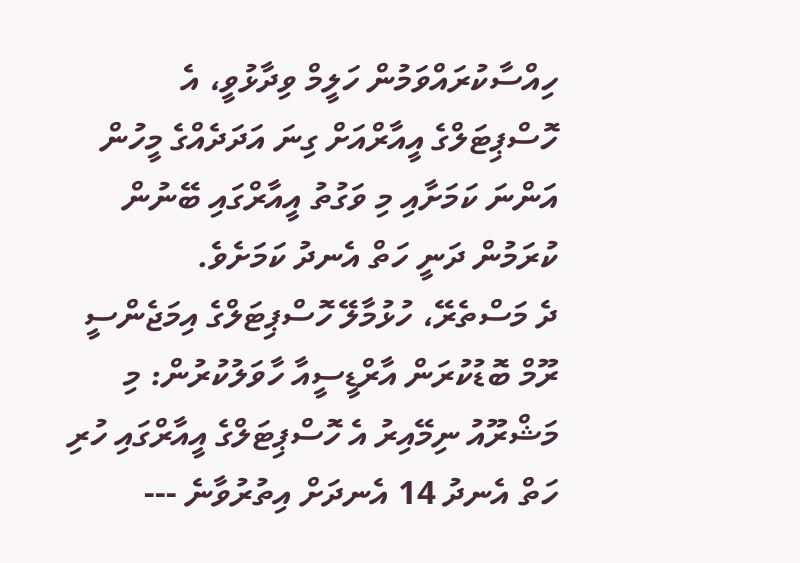ހިއްސާކުރައްވަމުން ހަލީމް ވިދާޅުވީ، އެ ހޮސްޕިޓަލްގެ އީއާރްއަށް ގިނަ އަދަދެއްގެ މީހުން އަންނަ ކަމަށާއި މި ވަގުތު އީއާރްގައި ބޭނުން ކުރަމުން ދަނީ ހަތް އެނދު ކަމަށެވެ.
ދެ މަސްތެރޭ، ހުޅުމާލޭ ހޮސްޕިޓަލްގެ އިމަޖެންސީ ރޫމް ބޮޑުކުރަން އާރްޑީސީއާ ހާވަލުކުރުން: މި މަޝްރޫއު ނިމޭއިރު އެ ހޮސްޕިޓަލްގެ އީއާރްގައި ހުރި ހަތް އެނދު 14 އެނދަށް އިތުރުވާނެ ---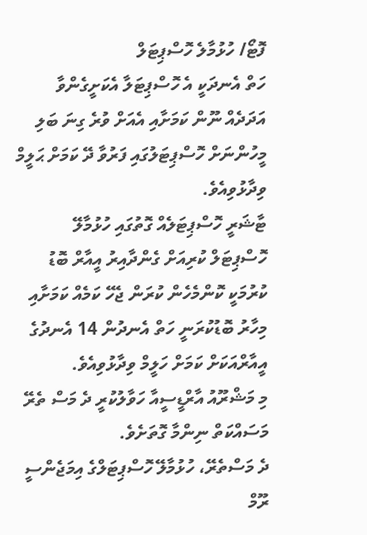ފޮޓޯ/ ހުޅުމާލެ ހޮސްޕިޓަލް
ހަތް އެނދަކީ އެ ހޮސްޕިޓަލާ އެކަށީގެންވާ އަދަދެއް ނޫން ކަމަށާއި އެއަށް ވުރެ ގިނަ ބަލި މީހުންނަށް ހޮސްޕިޓަލުގައި ފަރުވާ ދޭ ކަމަށް ޙަލީމް ވިދާޅުވިއެވެ.
ޓާޝަރީ ހޮސްޕިޓަލެއް ގޮތުގައި ހުޅުމާލޭ ހޮސްޕިޓަލް ކުރިއަށް ގެންދާއިރު އީއާރް ބޮޑު ކުރުމަކީ ކޮންމެހެން ކުރަން ޖެހޭ ކަމެއް ކަމަށާއި މިހާރު ބޮޑުކުރަނީ ހަތް އެނދުން 14 އެނދުގެ އީއާރްއަކަށް ކަމަށް ހަލީމް ވިދާޅުވިއެވެ.
މި މަޝްރޫއު އާރްޑީސީއާ ހަވާލުކުރީ ދެ މަސް ތެރޭ މަސައްކަތް ނިންމާ ގޮތަށެވެ.
ދެ މަސްތެރޭ، ހުޅުމާލޭ ހޮސްޕިޓަލްގެ އިމަޖެންސީ ރޫމް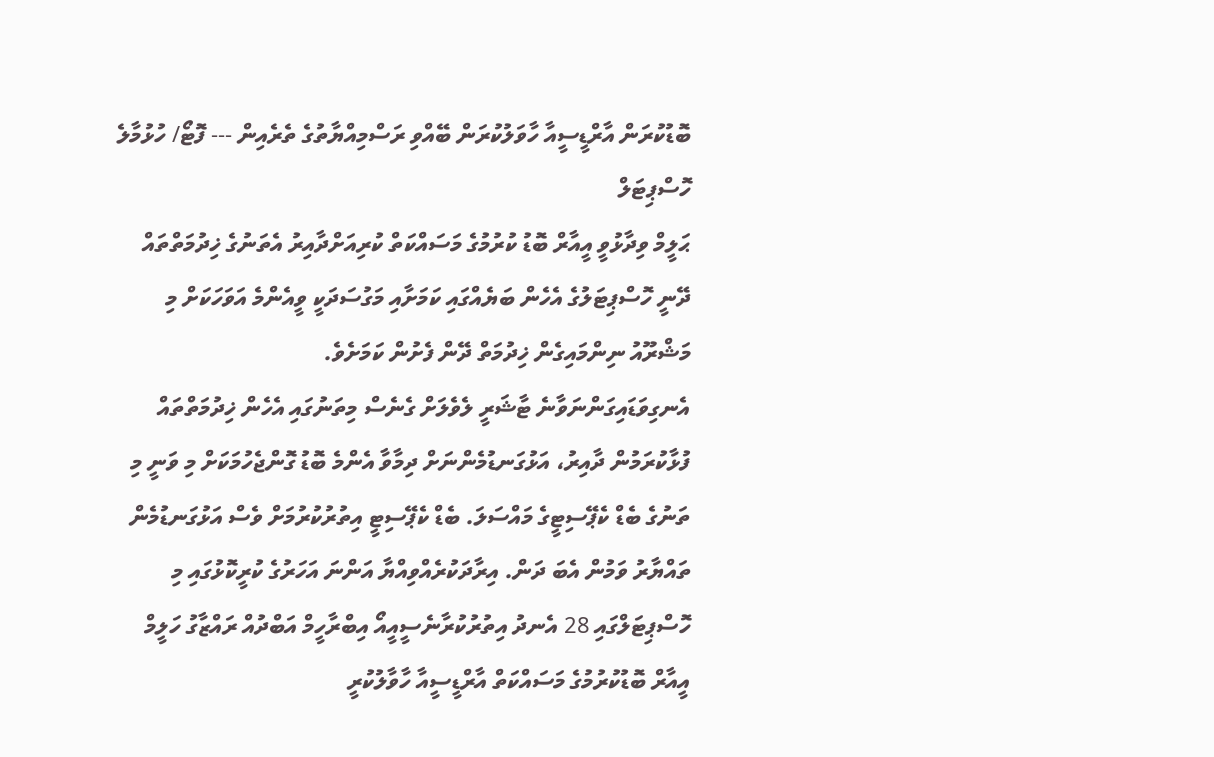ބޮޑުކުރަން އާރްޑީސީއާ ހާވަލުކުރަން ބޭއްވި ރަސްމިއްޔާތުގެ ތެރެއިން --- ފޮޓޯ/ ހުޅުމާލެ ހޮސްޕިޓަލް
ޙަލީމް ވިދާޅުވީ އީއާރް ބޮޑު ކުރުމުގެ މަސައްކަތް ކުރިއަށްދާއިރު އެތަނުގެ ޚިދުމަތްތައް ދޭނީ ހޮސްޕިޓަލުގެ އެހެން ބަޔެއްގައި ކަމަށާއި މަގުސަދަކީ ވީއެންމެ އަވަހަކަށް މި މަޝްރޫއު ނިންމައިގެން ޚިދުމަތް ދޭން ފެށުން ކަމަށެވެ.
އެނގިވަޑައިގަންނަވާނެ ޓާޝަރީ ލެވެލަށް ގެނެސް މިތަނުގައި އެހެން ޚިދުމަތްތައް ފުޅާކުރަމުން ދާއިރު، އަޅުގަނޑުމެންނަށް ދިމާވާ އެންމެ ބޮޑު ގޮންޖެހުމަކަށް މި ވަނީ މި ތަނުގެ ބެޑް ކެޕޭސިޓީގެ މައްސަލަ. ބެޑް ކެޕޭސިޓީ އިތުރުކުރުމަށް ވެސް އަޅުގަނޑުމެން ތައްޔާރު ވަމުން އެބަ ދަން. އިރާދަކުރެއްވިއްޔާ އަންނަ އަހަރުގެ ކުރީކޮޅުގައި މި ހޮސްޕިޓަލްގައި 28 އެނދު އިތުރުކުރާނެސީއީއޯ އިބްރާހީމް އަބްދުއް ރައްޒާގު ހަލީމް
އީއާރް ބޮޑުކުރުމުގެ މަސައްކަތް އާރްޑީސީއާ ހާވާލުކުރީ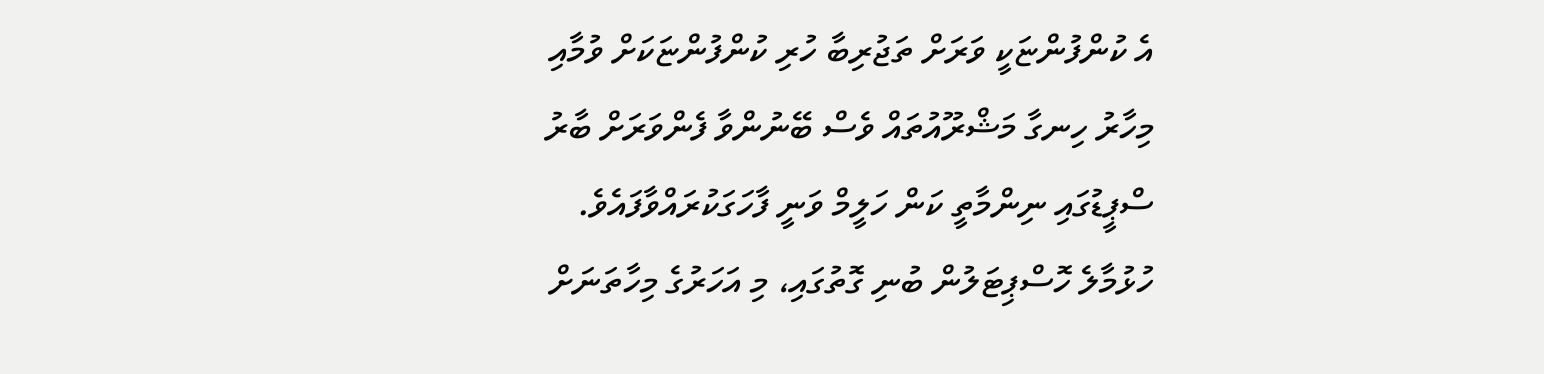އެ ކުންފުންޏަކީ ވަރަށް ތަޖުރިބާ ހުރި ކުންފުންޏަކަށް ވުމާއި މިހާރު ހިނގާ މަޝްރޫއުތައް ވެސް ބޭނުންވާ ފެންވަރަށް ބާރު ސްޕީޑުގައި ނިންމާތީ ކަން ހަލީމް ވަނީ ފާހަގަކުރައްވާފައެވެ.
ހުޅުމާލެ ހޮސްޕިޓަލުން ބުނި ގޮތުގައި، މި އަހަރުގެ މިހާތަނަށް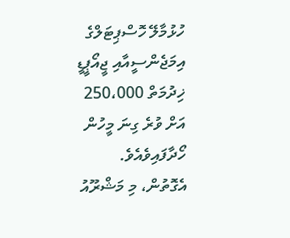ހުޅުމާލޭ ހޮސްޕިޓަލްގެ އިމަޖެންސީއާއި ޖީއޯޕީޑީ ޚިދުމަތް 250،000 އަށް ވުރެ ގިނަ މީހުން ހޯދާފައިވެއެވެ. އެގޮތުން، މި މަޝްރޫއު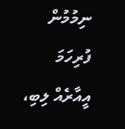ނިމުމުން ފުރިހަމަ އީއާރެއް ލިބި،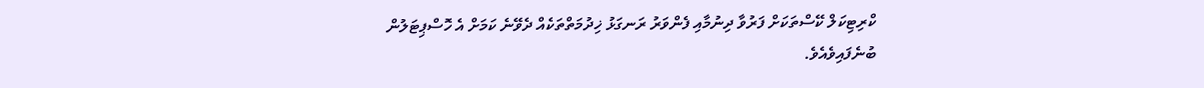ކްރިޓިކަލް ކޭސްތަކަށް ފަރުވާ ދިނުމާއި ފެންވަރު ރަނގަޅު ޚިދުމަތްތަކެއް ދެވޭނެ ކަމަށް އެ ހޮސްޕިޓަލުން ބުނެފައިވެއެވެ.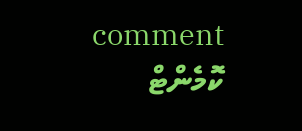comment ކޮމެންޓް